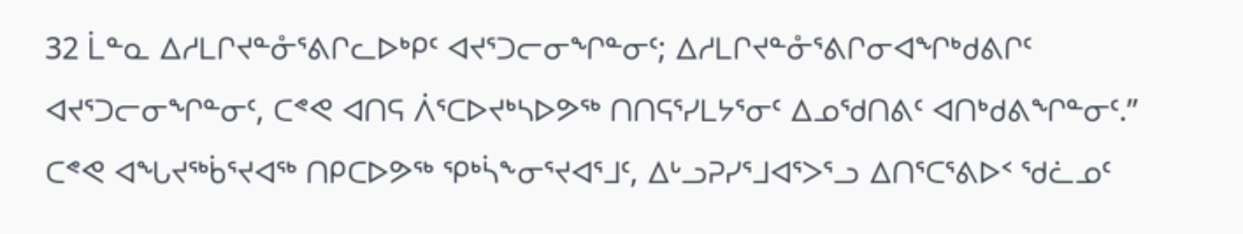32 ᒫᓐᓇ ᐃᓱᒪᒋᔪᓐᓁᕐᕕᒋᓚᐅᒃᑭᑦ ᐊᔪᕐᑐᓕᓂᖏᓐᓂᑦ; ᐃᓱᒪᒋᔪᓐᓁᕐᕕᒋᓂᐊᖏᒃᑯᕕᒋᑦ ᐊᔪᕐᑐᓕᓂᖏᓐᓂᑦ, ᑕᕝᕙ ᐊᑎᕋ ᐲᕐᑕᐅᔪᒃᓴᐅᕗᖅ ᑎᑎᕋᕐᓯᒪᔭᕐᓂᑦ ᐃᓄᖁᑎᕕᑦ ᐊᑎᒃᑯᕕᖏᓐᓂᑦ.”
ᑕᕝᕙ ᐊᖓᔪᖅᑳᕐᔪᐊᖅ ᑎᑭᑕᐅᕗᖅ ᕿᒃᓵᖕᓂᕐᔪᐊᕐᒧᑦ, ᐃᒡᓗᕈᓯᕐᒧᐊᕐᐳᕐᓗ ᐃᑎᕐᑕᕐᕕᐅᑉ ᖁᓛᓄᑦ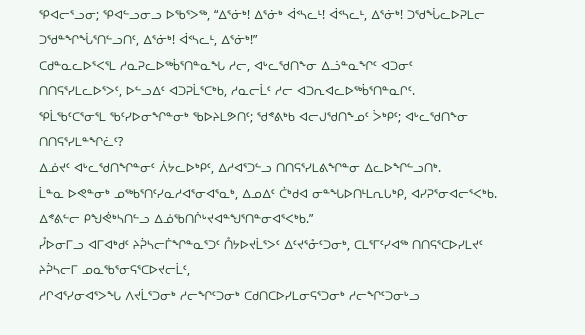ᕿᐊᓕᕐᓗᓂ; ᕿᐊᓪᓗᓂᓗ ᐅᖃᕐᐳᖅ, “ᐃᕐᓃᒃ! ᐃᕐᓃᒃ ᐋᑉᓴᓚᒻ! ᐋᑉᓴᓚᒻ, ᐃᕐᓃᒃ! ᑐᖁᖔᓚᐅᕈᒪᓕ ᑐᖁᓐᖏᖔᕐᑎᓪᓗᑎᑦ, ᐃᕐᓃᒃ! ᐋᑉᓴᓚᒻ, ᐃᕐᓃᒃ!”
ᑕᑯᓐᓇᓚᐅᕐᐸᕐᒪ ᓱᓇᕈᓚᐅᖅᑳᕐᑎᓐᓇᖓ ᓱᓕ, ᐊᒡᓚᖁᑎᖕᓂ ᐃᓘᓐᓇᖏᑦ ᐊᑐᓂᑦ ᑎᑎᕋᕐᓯᒪᓚᐅᕐᐳᑦ, ᐅᓪᓗᐃᑦ ᐊᑐᕈᒫᕐᑕᒃᑲ, ᓱᓇᓕᒫᑦ ᓱᓕ ᐊᑐᕆᐊᓚᐅᖅᑳᕐᑎᓐᓇᒋᑦ.
ᕿᒫᖃᑦᑕᕐᓂᕐᒪ ᖃᑦᓯᐅᓂᖏᓐᓂᒃ ᖃᐅᔨᒪᕗᑎᑦ; ᖁᕝᕕᒃᑲ ᐊᓕᒍᖁᑎᖕᓄᑦ ᐴᒃᑭᑦ; ᐊᒡᓚᖁᑎᖕᓂ ᑎᑎᕋᕐᓯᒪᓐᖏᓛᑦ?
ᐃᓅᔪᑦ ᐊᒡᓚᖁᑎᖏᓐᓂᑦ ᐲᔭᓚᐅᒃᑭᑦ, ᐃᓱᐊᕐᑐᓪᓗ ᑎᑎᕋᕐᓯᒪᕕᖏᓐᓂ ᐃᓚᐅᖏᓪᓗᑎᒃ.
ᒫᓐᓇ ᐅᕙᓐᓂᒃ ᓄᖅᑲᕐᑎᑦᓯᓇᓱᐊᕐᓂᐊᕐᓇᒃ, ᐃᓄᐃᑦ ᑖᒃᑯᐊ ᓂᓐᖓᐅᑎᒻᒪᕆᒐᒃᑭ, ᐊᓯᕈᕐᓂᐊᓕᕐᐸᒃᑲ. ᐃᕝᕕᓪᓕ ᑭᖑᕚᒃᓴᑎᓪᓗ ᐃᓅᖃᑎᒌᒡᔪᐊᓐᖑᕐᑎᓐᓂᐊᕐᐸᒃᑲ.”
ᓮᐅᓂᒥᓗ ᐊᒥᐊᒃᑯᑦ ᔨᕉᓴᓕᒦᖏᓐᓇᕐᑐᑦ ᑍᔭᐅᔪᒫᕐᐳᑦ ᐃᑦᔪᕐᓁᑦᑐᓂᒃ, ᑕᒪᕐᒥᑦᓯᐊᖅ ᑎᑎᕋᕐᑕᐅᓯᒪᔪᑦ ᔨᕉᓴᓕᒥ ᓄᓇᖃᕐᓂᕋᕐᑕᐅᔪᓕᒫᑦ,
ᓱᒋᐊᕐᓯᓂᐊᕐᐳᖓ ᐱᔪᒫᕐᑐᓂᒃ ᓱᓕᖏᑦᑐᓂᒃ ᑕᑯᑎᑕᐅᓯᒪᓂᕋᕐᑐᓂᒃ ᓱᓕᖏᑦᑐᓂᒡᓗ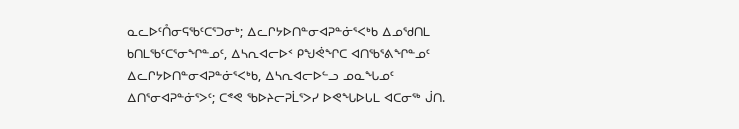ᓇᓚᐅᑦᑍᓂᕋᖃᑦᑕᕐᑐᓂᒃ; ᐃᓚᒋᔭᐅᑎᓐᓂᐊᕈᓐᓃᕐᐸᒃᑲ ᐃᓄᖁᑎᒪ ᑲᑎᒪᖃᑦᑕᕐᓂᖏᓐᓄᑦ, ᐃᓴᕆᐊᓕᐅᑉ ᑭᖑᕚᖏᑕ ᐊᑎᖃᕐᕕᖏᓐᓄᑦ ᐃᓚᒋᔭᐅᑎᓐᓂᐊᕈᓐᓃᕐᐸᒃᑲ, ᐃᓴᕆᐊᓕᐅᓪᓗ ᓄᓇᖓᓄᑦ ᐃᑎᕐᓂᐊᕈᓐᓃᕐᐳᑦ; ᑕᕝᕙ ᖃᐅᔨᓕᕈᒫᕐᐳᓯ ᐅᕙᖓᐅᒐᒪ ᐊᑕᓂᖅ ᒎᑎ.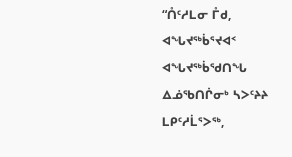“ᑍᑦᓱᒪᓂ ᒤᑯ, ᐊᖓᔪᖅᑳᕐᔪᐊᑉ ᐊᖓᔪᖅᑳᖁᑎᖓ ᐃᓅᖃᑎᒌᓂᒃ ᓴᐳᑦᔨᔨ ᒪᑭᑦᓱᒫᕐᐳᖅ,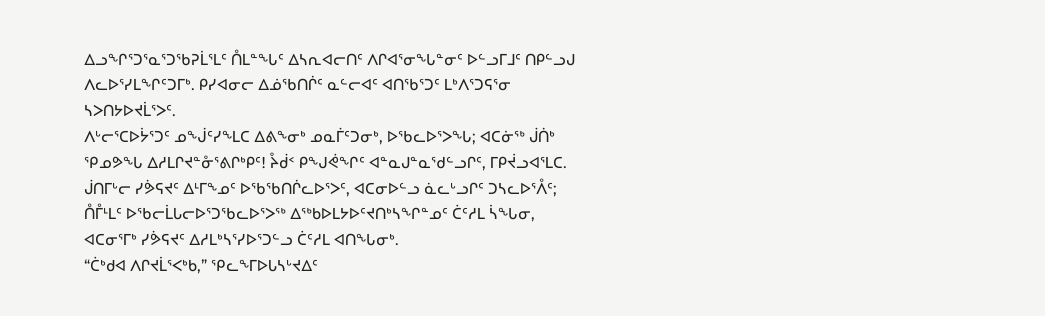ᐃᓗᖏᕐᑐᕐᓇᕐᑐᖃᕈᒫᕐᒪᑦ ᑍᒪᓐᖓᑦ ᐃᓴᕆᐊᓕᑎᑦ ᐱᒋᐊᕐᓂᖓᓐᓂᑦ ᐅᓪᓗᒥᒧᑦ ᑎᑭᓪᓗᒍ ᐱᓚᐅᕐᓯᒪᖏᑦᑐᒥᒃ. ᑭᓯᐊᓂᓕ ᐃᓅᖃᑎᒌᑦ ᓇᓪᓕᐊᑦ ᐊᑎᖃᕐᑐᑦ ᒪᒃᐱᕐᑐᕋᕐᓂ ᓴᐳᑎᔭᐅᔪᒫᕐᐳᑦ.
ᐱᒡᓕᕐᑕᐅᔮᕐᑐᑦ ᓄᖒᑦᓯᖕᒪᑕ ᐃᕕᖕᓂᒃ ᓄᓇᒦᑦᑐᓂᒃ, ᐅᖃᓚᐅᕐᐳᖓ; ᐊᑕᓃᖅ ᒎᑏᒃ ᕿᓄᕗᖓ ᐃᓱᒪᒋᔪᓐᓁᕐᕕᒋᒃᑭᑦ! ᔧᑰᑉ ᑭᖑᕚᖏᑦ ᐊᓐᓇᒍᓐᓇᖁᓪᓗᒋᑦ, ᒥᑭᔫᓗᐊᕐᒪᑕ.
ᒎᑎᒥᒡᓕ ᓯᕘᕋᔪᑦ ᐃᒻᒥᖕᓄᑦ ᐅᖃᖃᑎᒌᓚᐅᕐᐳᑦ, ᐊᑕᓂᐅᓪᓗ ᓈᓚᒡᓗᒋᑦ ᑐᓴᓚᐅᕐᐰᑦ; ᑍᒤᒻᒪᑦ ᐅᖃᓕᒫᒐᓕᐅᕐᑐᖃᓚᐅᕐᐳᖅ ᐃᖅᑲᐅᒪᔭᐅᑦᔪᑎᒃᓴᖏᓐᓄᑦ ᑖᑦᓱᒪ ᓵᖓᓂ, ᐊᑕᓂᕐᒥᒃ ᓯᕘᕋᔪᑦ ᐃᓱᒪᒃᓴᕐᓯᐅᕐᑐᓪᓗ ᑖᑦᓱᒪ ᐊᑎᖓᓂᒃ.
“ᑖᒃᑯᐊ ᐱᒋᔪᒫᕐᐸᒃᑲ,” ᕿᓚᖕᒥᐅᒐᓴᒡᔪᐃᑦ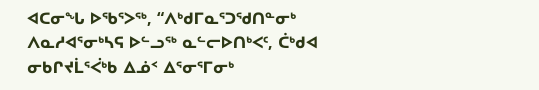ᐊᑕᓂᖓ ᐅᖃᕐᐳᖅ, “ᐱᒃᑯᒥᓇᕐᑐᖁᑎᓐᓂᒃ ᐱᓇᓱᐊᕐᓂᒃᓴᕋ ᐅᓪᓗᖅ ᓇᓪᓕᐅᑎᒃᐸᑦ, ᑖᒃᑯᐊ ᓂᑲᒋᔪᒫᕐᐹᒃᑲ ᐃᓅᑉ ᐃᕐᓂᕐᒥᓂᒃ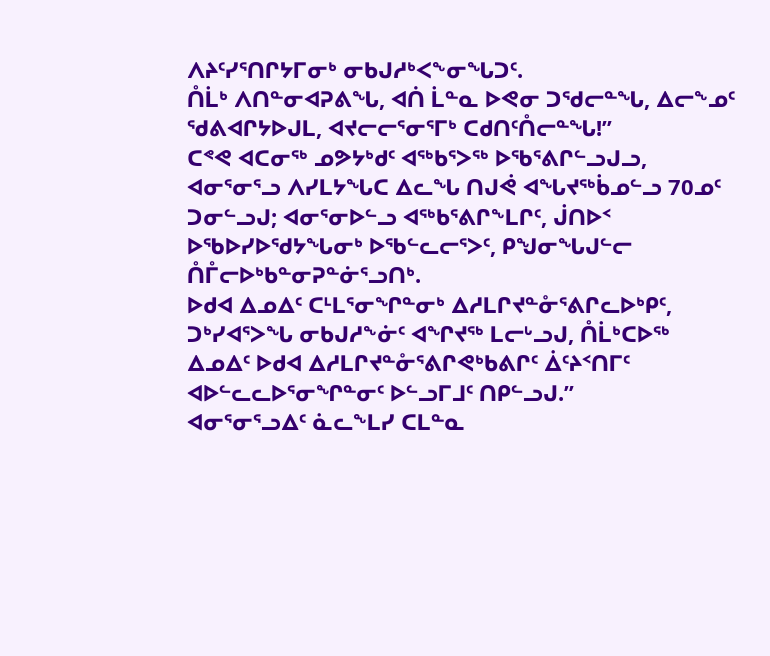ᐱᔨᑦᓯᕐᑎᒋᔭᒥᓂᒃ ᓂᑲᒍᓱᒃᐸᖕᓂᖓᑐᑦ.
ᑍᒫᒃ ᐱᑎᓐᓂᐊᕈᕕᖓ, ᐊᑏ ᒫᓐᓇ ᐅᕙᓂ ᑐᖁᓕᓐᖓ, ᐃᓕᖕᓄᑦ ᖁᕕᐊᒋᔭᐅᒍᒪ, ᐊᔪᓕᓕᕐᓂᕐᒥᒃ ᑕᑯᑎᑦᑍᓕᓐᖓ!”
ᑕᕝᕙ ᐊᑕᓂᖅ ᓄᕗᔭᒃᑯᑦ ᐊᖅᑲᕐᐳᖅ ᐅᖃᕐᕕᒋᓪᓗᒍᓗ, ᐊᓂᕐᓂᕐᓗ ᐱᓯᒪᔭᖓᑕ ᐃᓚᖓ ᑎᒍᕚ ᐊᖓᔪᖅᑳᓄᓪᓗ 70ᓄᑦ ᑐᓂᓪᓗᒍ; ᐊᓂᕐᓂᐅᓪᓗ ᐊᖅᑲᕐᕕᒋᖕᒪᒋᑦ, ᒎᑎᐅᑉ ᐅᖃᐅᓯᐅᖁᔭᖓᓂᒃ ᐅᖃᓪᓚᓕᕐᐳᑦ, ᑭᖑᓂᖓᒍᓪᓕ ᑍᒤᓕᐅᒃᑲᓐᓂᕈᓐᓃᕐᓗᑎᒃ.
ᐅᑯᐊ ᐃᓄᐃᑦ ᑕᒻᒪᕐᓂᖏᓐᓂᒃ ᐃᓱᒪᒋᔪᓐᓁᕐᕕᒋᓚᐅᒃᑭᑦ, ᑐᒃᓯᐊᕐᐳᖓ ᓂᑲᒍᓱᖕᓃᑦ ᐊᖏᔪᖅ ᒪᓕᒡᓗᒍ, ᑍᒫᒃᑕᐅᖅ ᐃᓄᐃᑦ ᐅᑯᐊ ᐃᓱᒪᒋᔪᓐᓁᕐᕕᒋᕙᒃᑲᕕᒋᑦ ᐄᑦᔨᑉᑎᒥᑦ ᐊᐅᓪᓚᓚᐅᕐᓂᖏᓐᓂᑦ ᐅᓪᓗᒥᒧᑦ ᑎᑭᓪᓗᒍ.”
ᐊᓂᕐᓂᕐᓗᐃᑦ ᓈᓚᖕᒪᓯ ᑕᒪᓐᓇ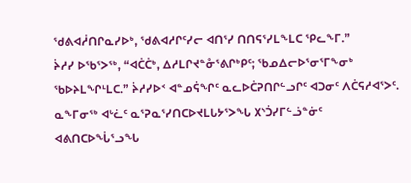ᖁᕕᐊᓲᑎᒋᓇᓯᐅᒃ, ᖁᕕᐊᓱᒋᑦᓯᓕ ᐊᑎᕐᓯ ᑎᑎᕋᕐᓯᒪᖕᒪᑕ ᕿᓚᖕᒥ.”
ᔩᓱᓯ ᐅᖃᕐᐳᖅ, “ᐊᑖᑖᒃ, ᐃᓱᒪᒋᔪᓐᓁᕐᕕᒋᒃᑭᑦ; ᖃᓄᐃᓕᐅᕐᓂᕐᒥᖕᓂᒃ ᖃᐅᔨᒪᖏᒻᒪᑕ.” ᔩᓱᓯᐅᑉ ᐊᓐᓄᕌᖏᑦ ᓇᓚᐅᑖᕈᑎᒋᓪᓗᒋᑦ ᐊᑐᓂᑦ ᐱᑖᕋᓱᐊᕐᐳᑦ.
ᓇᖕᒥᓂᖅ ᐊᒡᓛᑦ ᓇᕐᕈᓇᕐᓯᑎᑕᐅᔪᒪᒐᔭᕐᐳᖓ ᙭ᔅᑑᓯᒥᓪᓘᓐᓃᑦ ᐊᕕᑎᑕᐅᖔᕐᓗᖓ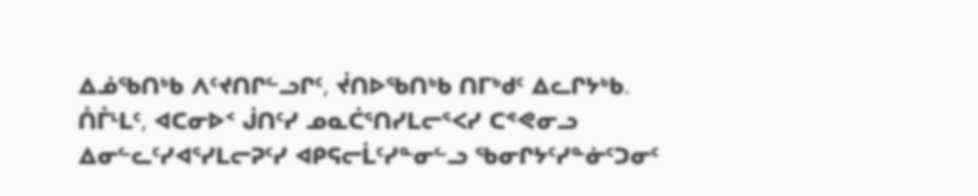ᐃᓅᖃᑎᒃᑲ ᐱᑦᔪᑎᒋᓪᓗᒋᑦ, ᔫᑎᐅᖃᑎᒃᑲ ᑎᒥᒃᑯᑦ ᐃᓚᒋᔭᒃᑲ.
ᑍᒤᒻᒪᑦ, ᐊᑕᓂᐅᑉ ᒎᑎᑦᓯ ᓄᓇᑖᕐᑎᓯᒪᓕᕐᐸᓯ ᑕᕝᕙᓂᓗ ᐃᓂᓪᓚᑦᓯᐊᕐᓯᒪᓕᕈᑦᓯ ᐊᑭᕋᓕᒫᑦᓯᓐᓂᓪᓗ ᖃᓂᒋᔭᑦᓯᓐᓃᑦᑐᓂᑦ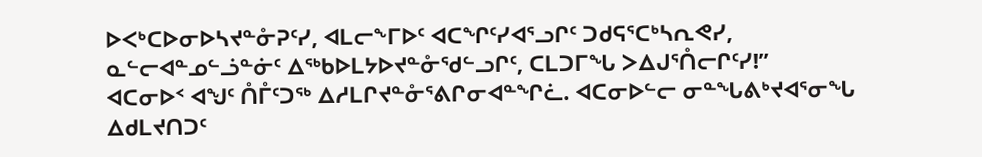ᐅᐸᒃᑕᐅᓂᐅᓴᔪᓐᓁᕈᑦᓯ, ᐊᒪᓕᖕᒥᐅᑦ ᐊᑕᖏᑦᓯᐊᕐᓗᒋᑦ ᑐᑯᕋᕐᑕᒃᓴᕆᕙᓯ, ᓇᓪᓕᐊᓐᓄᓪᓘᓐᓃᑦ ᐃᖅᑲᐅᒪᔭᐅᔪᓐᓁᖁᓪᓗᒋᑦ, ᑕᒪᑐᒥᖓ ᐳᐃᒍᕐᑍᓕᒋᑦᓯ!”
ᐊᑕᓂᐅᑉ ᐊᖑᑦ ᑍᒤᑦᑐᖅ ᐃᓱᒪᒋᔪᓐᓁᕐᕕᒋᓂᐊᓐᖏᓛ. ᐊᑕᓂᐅᓪᓕ ᓂᓐᖓᕕᒃᔪᐊᕐᓂᖓ ᐃᑯᒪᔪᑎᑐᑦ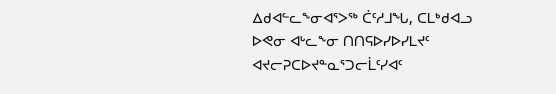ᐃᑯᐊᓪᓚᖕᓂᐊᕐᐳᖅ ᑖᑦᓱᒧᖓ, ᑕᒪᒃᑯᐊᓗ ᐅᕙᓂ ᐊᒡᓚᖕᓂ ᑎᑎᕋᐅᓯᐅᓯᒪᔪᑦ ᐊᔪᓕᕈᑕᐅᔪᓐᓇᕐᑐᓕᒫᑦᓯᐊᑦ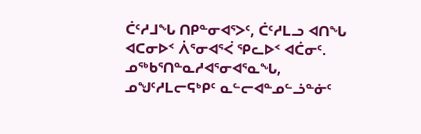ᑖᑦᓱᒧᖓ ᑎᑭᓐᓂᐊᕐᐳᑦ, ᑖᑦᓱᒪᓗ ᐊᑎᖓ ᐊᑕᓂᐅᑉ ᐲᕐᓂᐊᕐᐹ ᕿᓚᐅᑉ ᐊᑖᓂᑦ.
ᓄᖅᑲᕐᑎᓐᓇᓱᐊᕐᓂᐊᕐᓇᖓ, ᓄᖑᑦᓱᒪᓕᕋᒃᑭᑦ ᓇᓪᓕᐊᓐᓄᓪᓘᓐᓃᑦ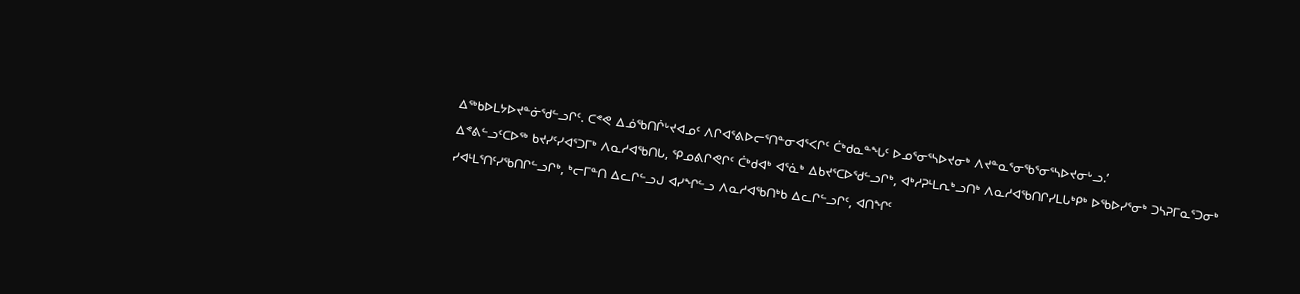ᐃᖅᑲᐅᒪᔭᐅᔪᓐᓃᖁᓪᓗᒋᑦ. ᑕᕝᕙ ᐃᓅᖃᑎᒌᒡᔪᐊᓄᑦ ᐱᒋᐊᕐᕕᐅᓕᕐᑎᓐᓂᐊᕐᐸᒋᑦ ᑖᒃᑯᓇᓐᖓᑦ ᐅᓄᕐᓂᕐᓴᐅᔪᓂᒃ ᐱᔪᓐᓇᕐᓂᖃᕐᓂᕐᓴᐅᔪᓂᒡᓗ.’
ᐃᕝᕕᓪᓗᑦᑕᐅᖅ ᑲᔪᓯᑦᓯᐊᕐᑐᒥᒃ ᐱᓇᓱᐊᖃᑎᒐ, ᕿᓄᕕᒋᕙᒋᑦ ᑖᒃᑯᐊᒃ ᐊᕐᓈᒃ ᐃᑲᔪᕐᑕᐅᖁᓪᓗᒋᒃ, ᐊᒃᓱᕈᒻᒪᕆᒃᓗᑎᒃ ᐱᓇᓱᐊᖃᑎᒋᓯᒪᒐᒃᑭᒃ ᐅᖃᐅᓯᕐᓂᒃ ᑐᓴᕈᒥᓇᕐᑐᓂᒃ ᓯᐊᒻᒪᕐᑎᑦᓯᖃᑎᒋᓪᓗᒋᒃ, ᒃᓕᒥᓐᑎ ᐃᓚᒋᓪᓗᒍ ᐊᓯᖏᓪᓗ ᐱᓇᓱᐊᖃᑎᒃᑲ ᐃᓚᒋᓪᓗᒋᑦ, ᐊᑎᖏᑦ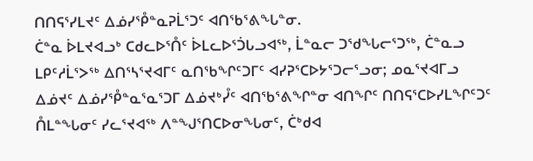ᑎᑎᕋᕐᓯᒪᔪᑦ ᐃᓅᓯᕾᓐᓇᕈᒫᕐᑐᑦ ᐊᑎᖃᕐᕕᖓᓐᓂ.
ᑖᓐᓇ ᐆᒪᔪᐊᓗᒃ ᑕᑯᓚᐅᕐᑍᑦ ᐆᒪᓚᐅᕐᑑᒐᓗᐊᖅ, ᒫᓐᓇᓕ ᑐᖁᖓᓕᕐᑐᖅ, ᑖᓐᓇᓗ ᒪᑭᑦᓱᒫᕐᐳᖅ ᐃᑎᕐᓴᕐᔪᐊᒥᑦ ᓇᑎᖃᖏᑦᑐᒥᑦ ᐊᓯᕈᕐᑕᐅᔭᕐᑐᓕᕐᓗᓂ; ᓄᓇᕐᔪᐊᒥᓗ ᐃᓅᔪᑦ ᐃᓅᓯᕾᓐᓇᕐᓇᕐᑐᒥ ᐃᓅᔪᒃᓮᑦ ᐊᑎᖃᕐᕕᖏᓐᓂ ᐊᑎᖏᑦ ᑎᑎᕋᕐᑕᐅᓯᒪᖏᑦᑐᑦ ᑍᒪᓐᖓᓂᑦ ᓯᓚᕐᔪᐊᖅ ᐱᓐᖑᕐᑎᑕᐅᓂᖓᓂᑦ, ᑖᒃᑯᐊ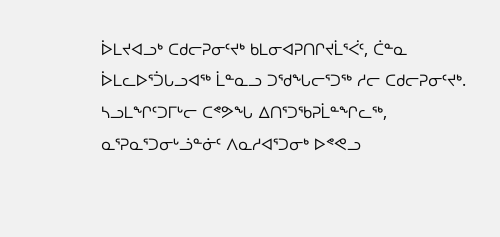ᐆᒪᔪᐊᓗᒃ ᑕᑯᓕᕈᓂᑦᔪᒃ ᑲᒪᓂᐊᕈᑎᒋᔪᒫᕐᐹᑦ, ᑖᓐᓇ ᐆᒪᓚᐅᕐᑑᒐᓗᐊᖅ ᒫᓐᓇᓗ ᑐᖁᖓᓕᕐᑐᖅ ᓱᓕ ᑕᑯᓕᕈᓂᑦᔪᒃ.
ᓴᓗᒪᖏᑦᑐᒥᒡᓕ ᑕᕝᕗᖓ ᐃᑎᕐᑐᖃᕈᒫᓐᖏᓚᖅ, ᓇᕐᕈᓇᕐᑐᓂᒡᓘᓐᓃᑦ ᐱᓇᓱᐊᕐᑐᓂᒃ ᐅᕝᕙᓗ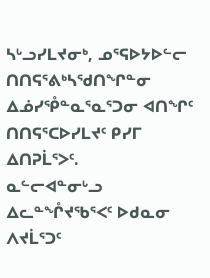ᓴᒡᓗᓯᒪᔪᓂᒃ, ᓄᕐᕋᐅᔭᐅᓪᓕ ᑎᑎᕋᕐᕕᒃᓴᖁᑎᖏᓐᓂ ᐃᓅᓯᕾᓐᓇᕐᓇᕐᑐᓂ ᐊᑎᖏᑦ ᑎᑎᕋᕐᑕᐅᓯᒪᔪᑦ ᑭᓯᒥ ᐃᑎᕈᒫᕐᐳᑦ.
ᓇᓪᓕᐊᓐᓂᒡᓗ ᐃᓚᓐᖎᔪᖃᕐᐸᑦ ᐅᑯᓇᓂ ᐱᔪᒫᕐᑐᑦ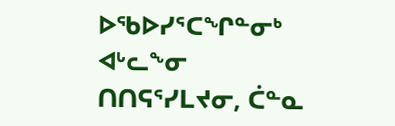ᐅᖃᐅᓯᕐᑕᖏᓐᓂᒃ ᐊᒡᓚᖕᓂ ᑎᑎᕋᕐᓯᒪᔪᓂ, ᑖᓐᓇ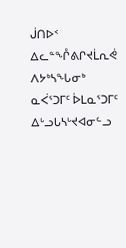ᒎᑎᐅᑉ ᐃᓚᓐᖎᕕᒋᔪᒫᕆᕚ ᐱᔭᒃᓴᖓᓂᒃ ᓇᐹᕐᑐᒥᑦ ᐆᒪᓇᕐᑐᒥᑦ ᐃᒡᓗᒐᓴᒡᔪᐊᓂᓪᓗ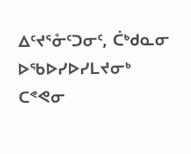ᐃᑦᔪᕐᓁᑦᑐᓂᑦ, ᑖᒃᑯᓇᓂ ᐅᖃᐅᓯᐅᓯᒪᔪᓂᒃ ᑕᕝᕙᓂ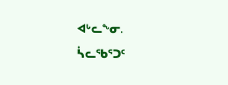ᐊᒡᓚᖕᓂ.
ᓵᓚᖃᕐᑐᑦ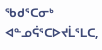ᖃᑯᕐᑕᓂᒃ ᐊᓐᓄᕌᕐᑕᐅᔪᒫᕐᒪᑕ,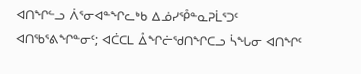ᐊᑎᖏᓪᓗ ᐲᕐᓂᐊᓐᖏᓚᒃᑲ ᐃᓅᓯᕾᓐᓇᕈᒫᕐᑐᑦ ᐊᑎᖃᕐᕕᖏᓐᓂᑦ; ᐊᑖᑕᒪ ᐂᖏᓖᖁᑎᖏᑕᓗ ᓵᖓᓂ ᐊᑎᖏᑦ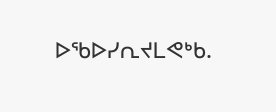ᐅᖃᐅᓯᕆᔪᒪᕙᒃᑲ.